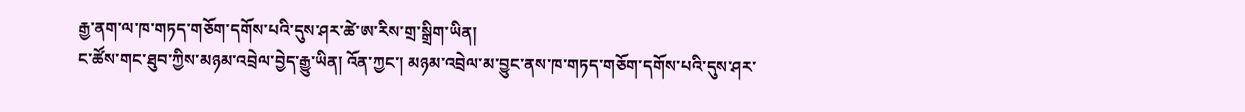རྒྱ་ནག་ལ་ཁ་གཏད་གཅོག་དགོས་པའི་དུས་ཤར་ཚེ་ཨ་རིས་གྲ་སྒྲིག་ཡིན།
ང་ཚོས་གང་ཐུབ་ཀྱིས་མཉམ་འབྲེལ་བྱེད་རྒྱུ་ཡིན། འོན་ཀྱང་། མཉམ་འབྲེལ་མ་བྱུང་ནས་ཁ་གཏད་གཅོག་དགོས་པའི་དུས་ཤར་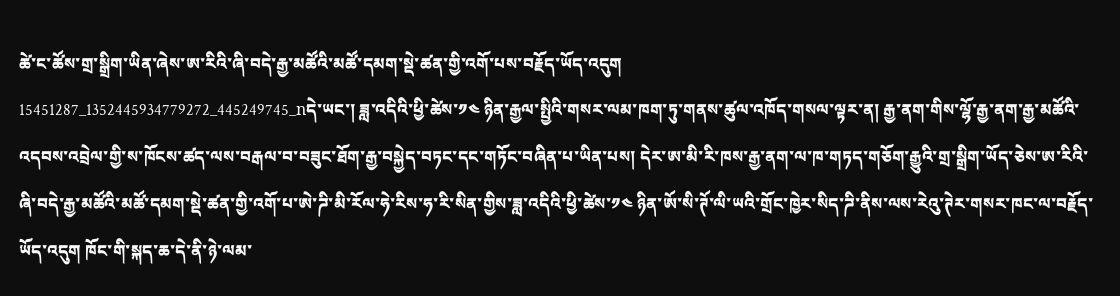ཚེ་ང་ཚོས་གྲ་སྒྲིག་ཡིན་ཞེས་ཨ་རིའི་ཞི་བདེ་རྒྱ་མཚོའི་མཚོ་དམག་སྡེ་ཚན་གྱི་འགོ་པས་བརྗོད་ཡོད་འདུག
15451287_1352445934779272_445249745_nདེ་ཡང་། ཟླ་འདིའི་ཕྱི་ཚེས་༡༤ ཉིན་རྒྱལ་སྤྱིའི་གསར་ལམ་ཁག་ཏུ་གནས་ཚུལ་འཁོད་གསལ་ལྟར་ན། རྒྱ་ནག་གིས་ལྷོ་རྒྱ་ནག་རྒྱ་མཚོའི་འདབས་འབྲེལ་གྱི་ས་ཁོངས་ཚད་ལས་བརྒལ་བ་བཟུང་ཐོག་རྒྱ་བསྐྱེད་བཏང་དང་གཏོང་བཞིན་པ་ཡིན་པས། དེར་ཨ་མི་རི་ཁས་རྒྱ་ནག་ལ་ཁ་གཏད་གཅོག་རྒྱུའི་གྲ་སྒྲིག་ཡོད་ཅེས་ཨ་རིའི་ཞི་བདེ་རྒྱ་མཚོའི་མཚོ་དམག་སྡེ་ཚན་གྱི་འགོ་པ་ཨེ་ཌི་མི་རོལ་ཧེ་རིས་ཧ་རི་སིན་གྱིས་ཟླ་འདིའི་ཕྱི་ཚེས་༡༤ ཉིན་ཨོ་སི་ཊོ་ལི་ཡའི་གྲོང་ཁྱེར་སིད་ཌི་ནིས་ལས་རེའུ་ཊེར་གསར་ཁང་ལ་བརྗོད་ཡོད་འདུག ཁོང་གི་སྐད་ཆ་དེ་ནི་ཉེ་ལམ་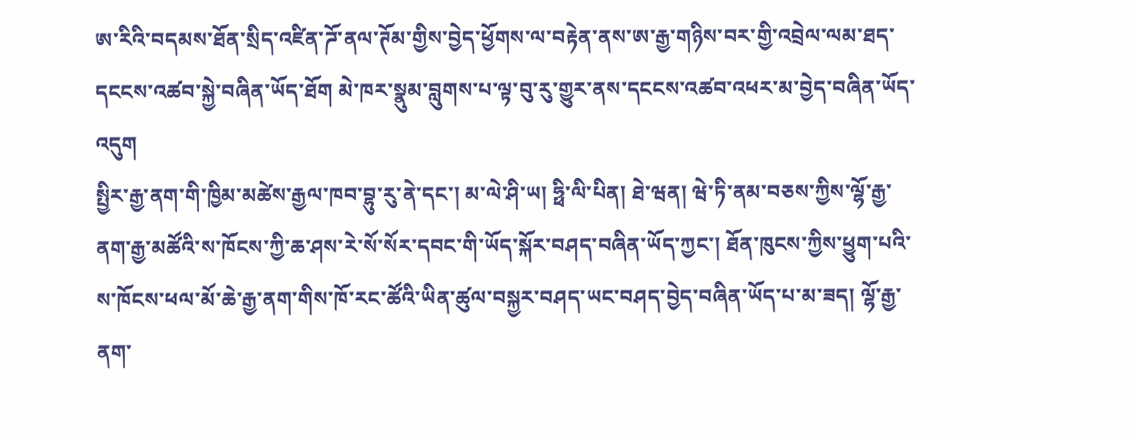ཨ་རིའི་བདམས་ཐོན་སྲིད་འཛིན་ཌོ་ནལ་ཊོམ་གྱིས་བྱེད་ཕྱོགས་ལ་བརྟེན་ནས་ཨ་རྒྱ་གཉིས་བར་གྱི་འབྲེལ་ལམ་ཐད་དངངས་འཚབ་སྐྱེ་བཞིན་ཡོད་ཐོག མེ་ཁར་སྣུམ་བླུགས་པ་ལྟ་བུ་རུ་གྱུར་ནས་དངངས་འཚབ་འཕར་མ་བྱེད་བཞིན་ཡོད་འདུག
སྤྱིར་རྒྱ་ནག་གི་ཁྱིམ་མཚེས་རྒྱལ་ཁབ་བྷུ་རུ་ནེ་དང་། མ་ལེ་ཤི་ཡ། ཧྥི་ལི་པིན། ཐེ་ཝན། ཝེ་ཏི་ནམ་བཅས་ཀྱིས་ལྷོ་རྒྱ་ནག་རྒྱ་མཚོའི་ས་ཁོངས་ཀྱི་ཆ་ཤས་རེ་སོ་སོར་དབང་གི་ཡོད་སྐོར་བཤད་བཞིན་ཡོད་ཀྱང་། ཐོན་ཁུངས་ཀྱིས་ཕྱུག་པའི་ས་ཁོངས་ཕལ་མོ་ཆེ་རྒྱ་ནག་གིས་ཁོ་རང་ཚོའི་ཡིན་ཚུལ་བསྐྱར་བཤད་ཡང་བཤད་བྱེད་བཞིན་ཡོད་པ་མ་ཟད། ལྷོ་རྒྱ་ནག་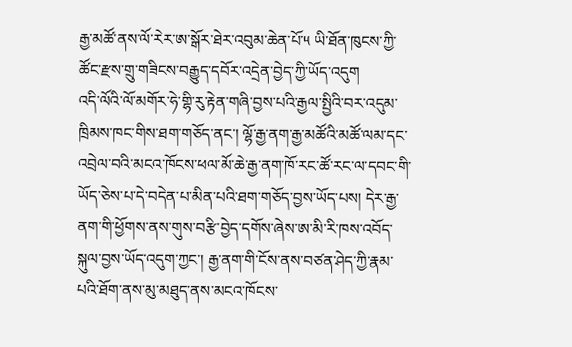རྒྱ་མཚོ་ནས་ལོ་རེར་ཨ་སྒོར་ཐེར་འབུམ་ཆེན་པོ་༥ ཡི་ཐོན་ཁུངས་ཀྱི་ཚོང་རྫས་གྲུ་གཟིངས་བརྒྱུད་དབོར་འདྲེན་བྱེད་ཀྱི་ཡོད་འདུག
འདི་ལོའི་ལོ་མགོར་ཧེ་གྷི་རུ་རྟེན་གཞི་བྱས་པའི་རྒྱལ་སྤྱིའི་བར་འདུམ་ཁྲིམས་ཁང་གིས་ཐག་གཅོད་ནང་། ལྷོ་རྒྱ་ནག་རྒྱ་མཚོའི་མཚོ་ལམ་དང་འབྲེལ་བའི་མངའ་ཁོངས་ཕལ་མོ་ཆེ་རྒྱ་ནག་ཁོ་རང་ཚོ་རང་ལ་དབང་གི་ཡོད་ཅེས་པ་དེ་བདེན་པ་མིན་པའི་ཐག་གཅོད་བྱས་ཡོད་པས། དེར་རྒྱ་ནག་གི་ཕྱོགས་ནས་གུས་བརྩི་བྱེད་དགོས་ཞེས་ཨ་མི་རི་ཁས་འབོད་སྐུལ་བྱས་ཡོད་འདུག་ཀྱང་། རྒྱ་ནག་གི་ངོས་ནས་བཙན་ཤེད་ཀྱི་རྣམ་པའི་ཐོག་ནས་མུ་མཐུད་ནས་མངའ་ཁོངས་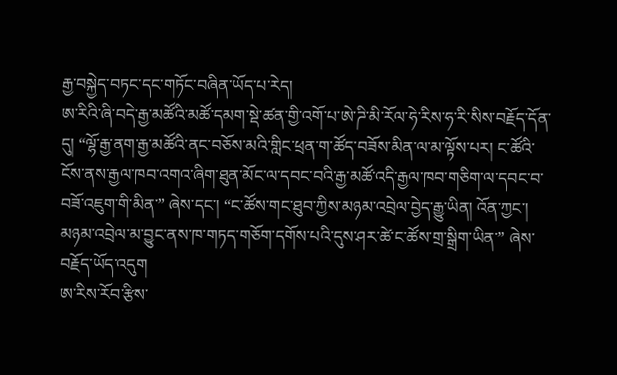རྒྱ་བསྐྱེད་བཏང་དང་གཏོང་བཞིན་ཡོད་པ་རེད།
ཨ་རིའི་ཞི་བདེ་རྒྱ་མཚོའི་མཚོ་དམག་སྡེ་ཚན་གྱི་འགོ་པ་ཨེ་ཌི་མི་རོལ་ཧེ་རིས་ཧ་རི་སིས་བརྗོད་དོན་དུ། “ལྷོ་རྒྱ་ནག་རྒྱ་མཚོའི་ནང་བཅོས་མའི་གླིང་ཕྲན་ག་ཚོད་བཟོས་མིན་ལ་མ་ལྟོས་པར། ང་ཚོའི་ངོས་ནས་རྒྱལ་ཁབ་འགའ་ཞིག་ཐུན་མོང་ལ་དབང་བའི་རྒྱ་མཚོ་འདི་རྒྱལ་ཁབ་གཅིག་ལ་དབང་བ་བཟོ་འཇུག་གི་མིན་” ཞེས་དང་། “ང་ཚོས་གང་ཐུབ་ཀྱིས་མཉམ་འབྲེལ་བྱེད་རྒྱུ་ཡིན། འོན་ཀྱང་། མཉམ་འབྲེལ་མ་བྱུང་ནས་ཁ་གཏད་གཅོག་དགོས་པའི་དུས་ཤར་ཚེ་ང་ཚོས་གྲ་སྒྲིག་ཡིན་” ཞེས་བརྗོད་ཡོད་འདུག
ཨ་རིས་རོབ་རྩིས་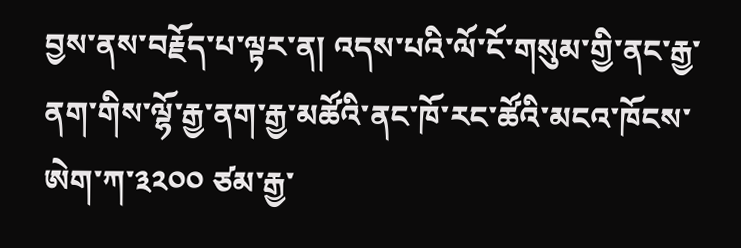བྱས་ནས་བརྗོད་པ་ལྟར་ན། འདས་པའི་ལོ་ངོ་གསུམ་གྱི་ནང་རྒྱ་ནག་གིས་ལྷོ་རྒྱ་ནག་རྒྱ་མཚོའི་ནང་ཁོ་རང་ཚོའི་མངའ་ཁོངས་ཨེག་ཀ་༣༢༠༠ ཙམ་རྒྱ་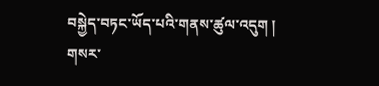བསྐྱེད་བཏང་ཡོད་པའི་གནས་ཚུལ་འདུག །
གསར་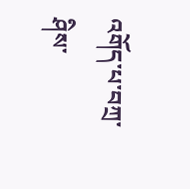འགོད་པ་བཀྲ་ཤིས་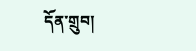དོན་གྲུབ།